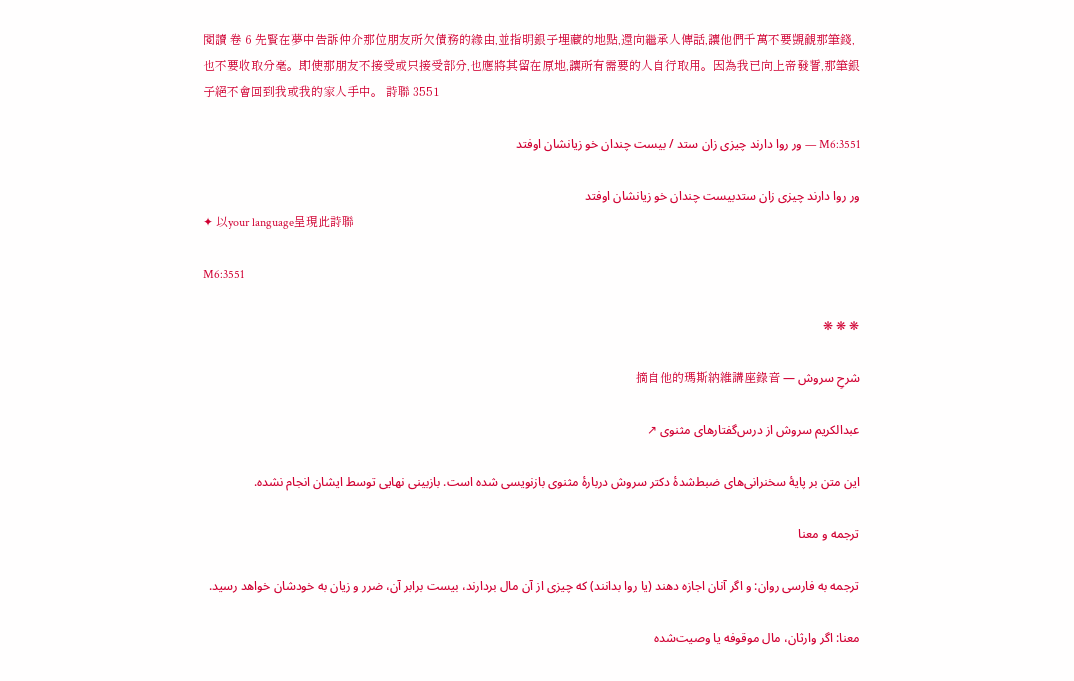閱讀 卷 6 先賢在夢中告訴仲介那位朋友所欠債務的緣由,並指明銀子埋藏的地點,還向繼承人傳話,讓他們千萬不要覬覦那筆錢,也不要收取分毫。即使那朋友不接受或只接受部分,也應將其留在原地,讓所有需要的人自行取用。因為我已向上帝發誓,那筆銀子絕不會回到我或我的家人手中。 詩聯 3551

M6:3551 — ور روا دارند چیزی زان ستد / بیست چندان خو زیانشان اوفتد

ور روا دارند چیزی زان ستدبیست چندان خو زیانشان اوفتد
✦ 以your language呈現此詩聯

M6:3551

❋ ❋ ❋

شرحِ سروش — 摘自他的瑪斯納維講座錄音

عبدالکریم سروش از درس‌گفتارهای مثنوی ↗

این متن بر پایهٔ سخنرانی‌های ضبط‌شدهٔ دکتر سروش دربارهٔ مثنوی بازنویسی شده است. بازبینی نهایی توسط ایشان انجام نشده.

ترجمه و معنا

ترجمه به فارسی روان: و اگر آنان اجازه دهند (یا روا بدانند) که چیزی از آن مال بردارند، بیست برابر آن، ضرر و زیان به خودشان خواهد رسید.

معنا: اگر وارثان، مال موقوفه یا وصیت‌شده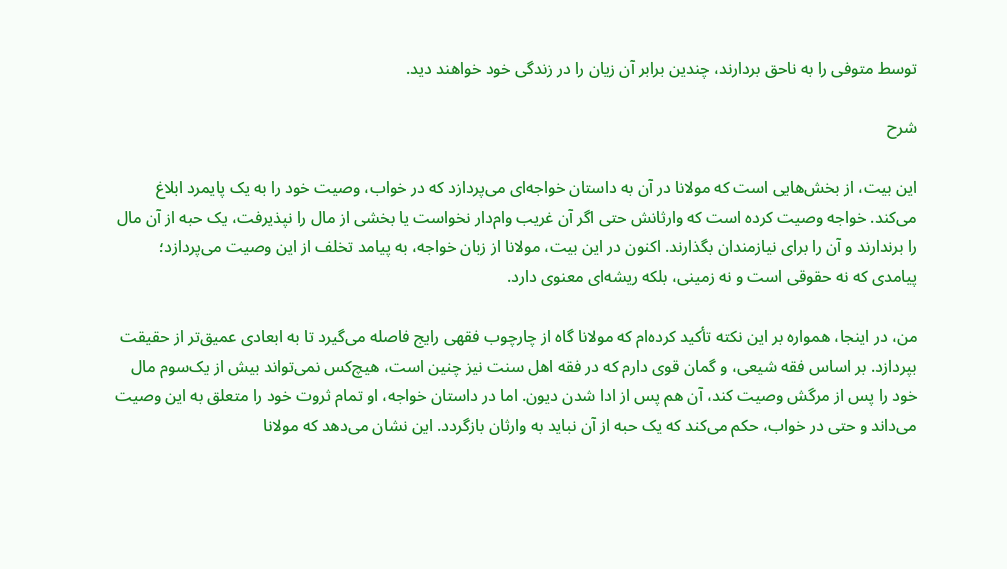توسط متوفی را به ناحق بردارند، چندین برابر آن زیان را در زندگی خود خواهند دید.

شرح

این بیت، از بخش‌هایی است که مولانا در آن به داستان خواجه‌ای می‌پردازد که در خواب، وصیت خود را به یک پایمرد ابلاغ می‌کند. خواجه وصیت کرده است که وارثانش حتی اگر آن غریب وام‌دار نخواست یا بخشی از مال را نپذیرفت، یک حبه از آن مال را برندارند و آن را برای نیازمندان بگذارند. اکنون در این بیت، مولانا از زبان خواجه، به پیامد تخلف از این وصیت می‌پردازد؛ پیامدی که نه حقوقی است و نه زمینی، بلکه ریشه‌ای معنوی دارد.

من، در اینجا، همواره بر این نکته تأکید کرده‌ام که مولانا گاه از چارچوب فقهی رایج فاصله می‌گیرد تا به ابعادی عمیق‌تر از حقیقت بپردازد. بر اساس فقه شیعی، و گمان قوی دارم که در فقه اهل سنت نیز چنین است، هیچ‌کس نمی‌تواند بیش از یک‌سوم مال خود را پس از مرگش وصیت کند، آن هم پس از ادا شدن دیون. اما در داستان خواجه، او تمام ثروت خود را متعلق به این وصیت می‌داند و حتی در خواب، حکم می‌کند که یک حبه از آن نباید به وارثان بازگردد. این نشان می‌دهد که مولانا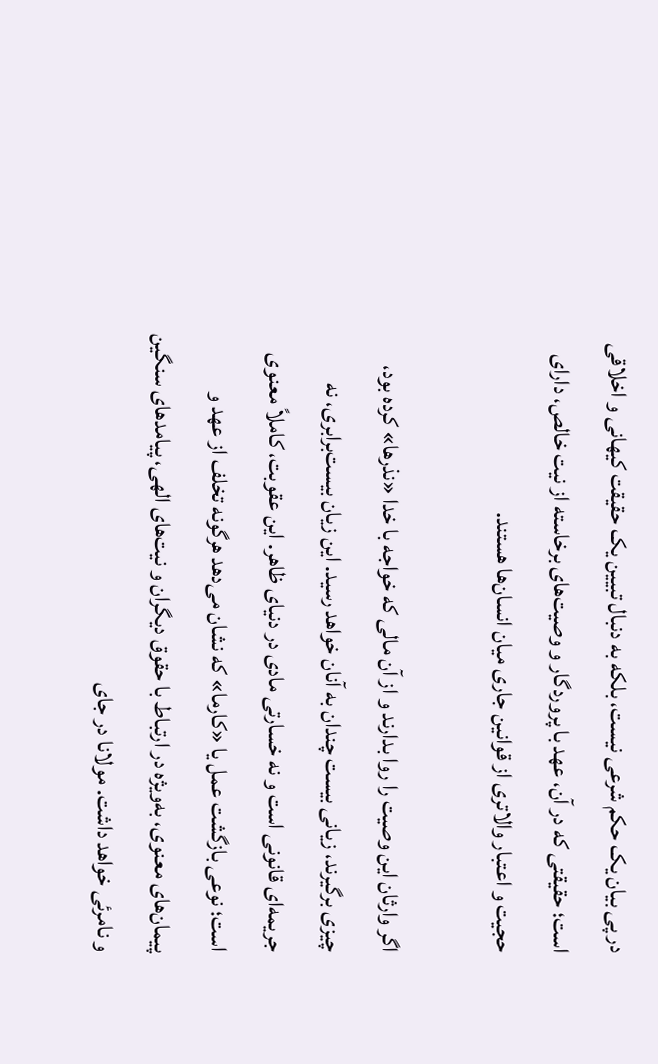در پی بیان یک حکم شرعی نیست، بلکه به دنبال تبیین یک حقیقت کیهانی و اخلاقی است؛ حقیقتی که در آن، عهد با پروردگار و وصیت‌های برخاسته از نیت خالص، دارای حجیت و اعتبار والاتری از قوانین جاری میان انسان‌ها هستند.

اگر وارثان این وصیت را روا بدارند و از آن مالی که خواجه با خدا «نذرها» کرده بود، چیزی برگیرند، زیانی بیست چندان به آنان خواهد رسید. این زیان بیست‌برابری، نه جریمه‌ای قانونی است و نه خسارتی مادی در دنیای ظاهر. این عقوبت، کاملاً معنوی است؛ نوعی بازگشت عمل یا «کارما» که نشان می‌دهد هرگونه تخلف از عهد و پیمان‌های معنوی، به‌ویژه در ارتباط با حقوق دیگران و نیت‌های الهی، پیامدهای سنگین و نامرئی خواهد داشت. مولانا در جای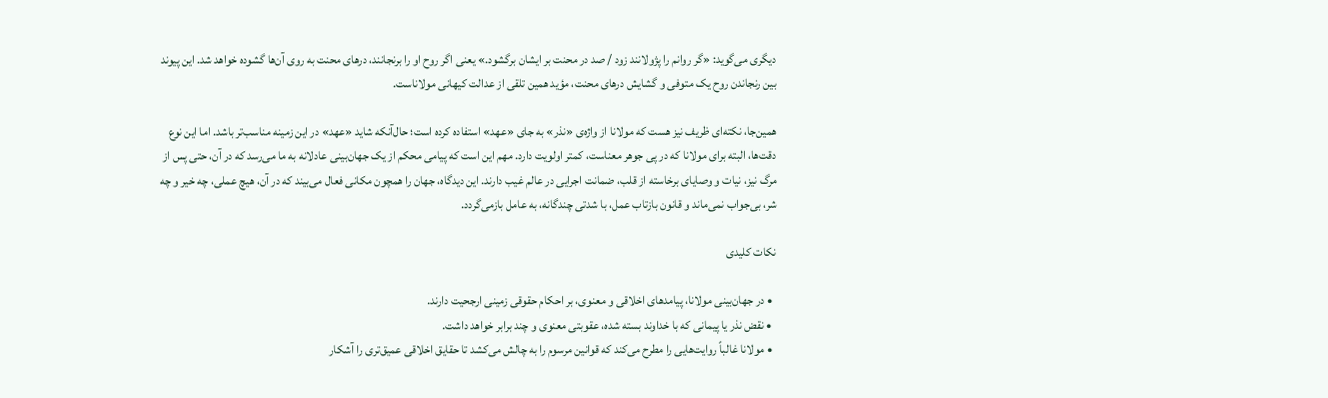دیگری می‌گوید: «گر روانم را پژولانند زود / صد در محنت بر ایشان برگشود.» یعنی اگر روح او را برنجانند، درهای محنت به روی آن‌ها گشوده خواهد شد. این پیوند بین رنجاندن روح یک متوفی و گشایش درهای محنت، مؤید همین تلقی از عدالت کیهانی مولاناست.

همین‌جا، نکته‌ای ظریف نیز هست که مولانا از واژه‌ی «نذر» به جای «عهد» استفاده کرده است؛ حال‌آنکه شاید «عهد» در این زمینه مناسب‌تر باشد. اما این نوع دقت‌ها، البته برای مولانا که در پی جوهر معناست، کمتر اولویت دارد. مهم این است که پیامی محکم از یک جهان‌بینی عادلانه به ما می‌رسد که در آن، حتی پس از مرگ نیز، نیات و وصایای برخاسته از قلب، ضمانت اجرایی در عالم غیب دارند. این دیدگاه، جهان را همچون مکانی فعال می‌بیند که در آن، هیچ عملی، چه خیر و چه شر، بی‌جواب نمی‌ماند و قانون بازتاب عمل، با شدتی چندگانه، به عامل بازمی‌گردد.

نکات کلیدی

  • در جهان‌بینی مولانا، پیامدهای اخلاقی و معنوی، بر احکام حقوقی زمینی ارجحیت دارند.
  • نقض نذر یا پیمانی که با خداوند بسته شده، عقوبتی معنوی و چند برابر خواهد داشت.
  • مولانا غالباً روایت‌هایی را مطرح می‌کند که قوانین مرسوم را به چالش می‌کشد تا حقایق اخلاقی عمیق‌تری را آشکار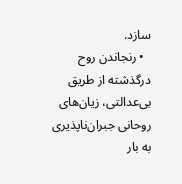سازد.
  • رنجاندن روح درگذشته از طریق بی‌عدالتی، زیان‌های روحانی جبران‌ناپذیری به بار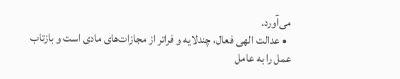می‌آورد.
  • عدالت الهی فعال، چندلایه و فراتر از مجازات‌های مادی است و بازتاب عمل را به عامل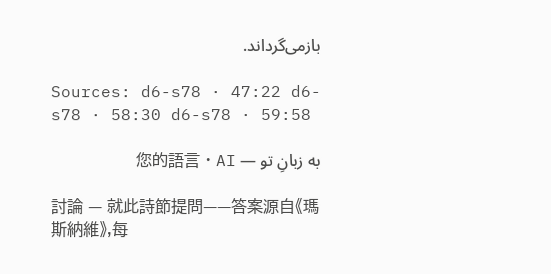بازمی‌گرداند.

Sources: d6-s78 · 47:22 d6-s78 · 58:30 d6-s78 · 59:58

به زبانِ تو — 您的語言 · AI

討論 — 就此詩節提問——答案源自《瑪斯納維》,每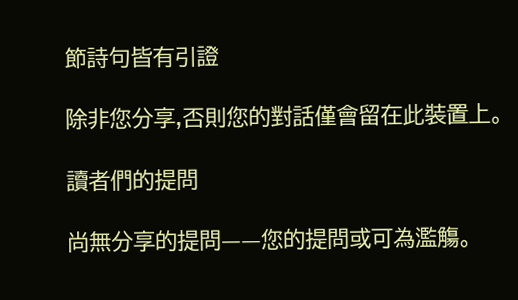節詩句皆有引證

除非您分享,否則您的對話僅會留在此裝置上。

讀者們的提問

尚無分享的提問——您的提問或可為濫觴。